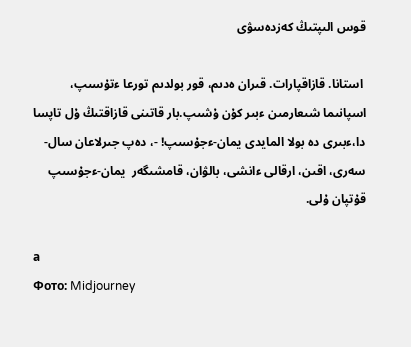قوس الىپتىڭ كەزدەسۋى

 استانا. قازاقپارات. قىران ەدىم، قور بولدىم تورعا ءتۇسىپ، اسپانىما شىعارمىن ءبىر كۇن ۇشىپ.بار قاتىنى قازاقتىڭ ۇل تاپسا دا،ءبىرى دە بولا المايدى يمان-ءجۇسىپ! -، دەپ جىرلاعان سال-سەرى، اقىن، ارقالى ءانشى، بالۋان، قامشىگەر  يمان-ءجۇسىپ قۇتپان ۇلى.

а
Фото: Midjourney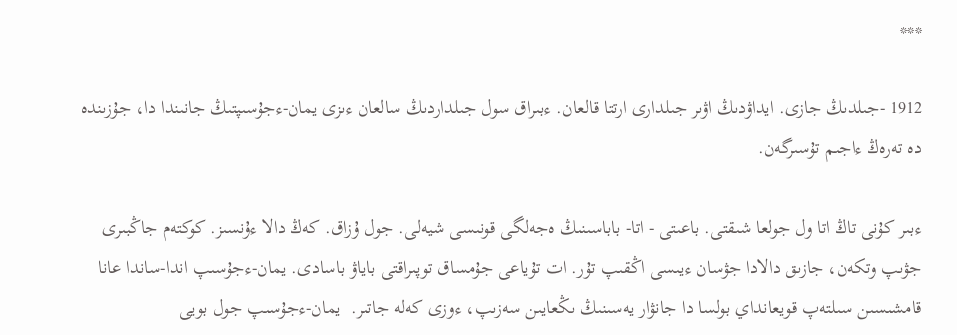***

1912 -جىلدىڭ جازى. ايداۋدىڭ اۋىر جىلدارى ارتتا قالعان. ءبىراق سول جىلداردىڭ سالعان ءىزى يمان-ءجۇسىپتىڭ جانىندا دا، جۇزىندە دە تەرەڭ ءاجىم تۇسىرگەن.

ءبىر كۇنى تاڭ اتا ول جولعا شىقتى. باعىتى - اتا- باباسىنىڭ ەجەلگى قونىسى شيەلى. جول ۇزاق. كەڭ دالا ءۇنسىز. كوكتەم جاڭبىرى جۋىپ وتكەن، جازىق دالادا جۋسان ءيىسى اڭقىپ تۇر. ات تۇياعى جۇمساق توپىراقتى باياۋ باسادى. يمان-ءجۇسىپ اندا-ساندا عانا قامشىسىن سىلتەپ قويعانداي بولسا دا جانۋار يەسىنىڭ ىڭعايىن سەزىپ، ءوزى كەلە جاتىر.  يمان-ءجۇسىپ جول بويى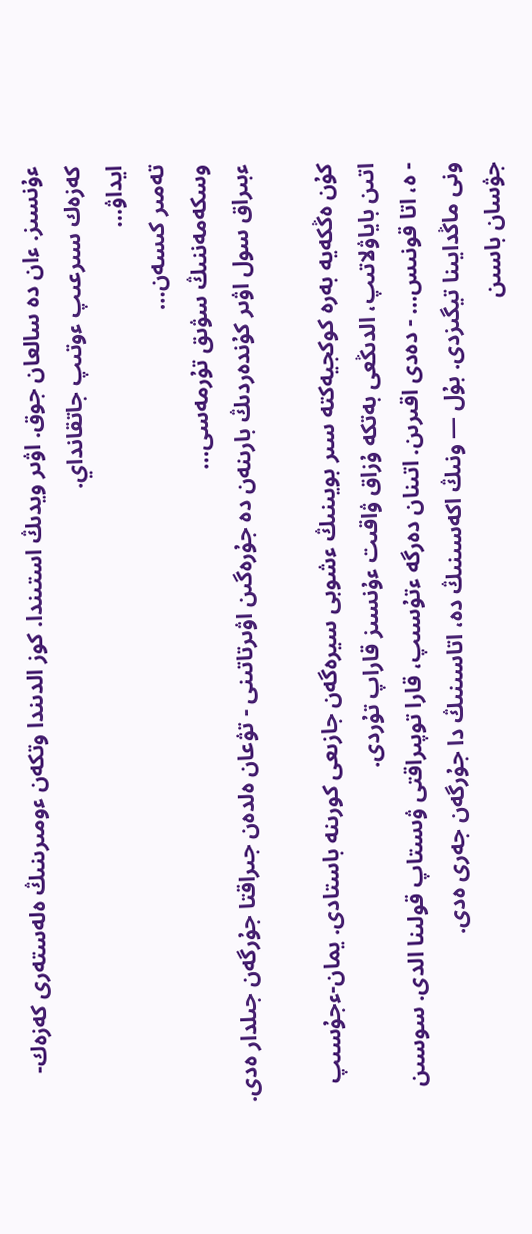ءۇنسىز. ءان دە سالعان جوق. اۋىر ويدىڭ استىندا. كوز الدىندا وتكەن ءومىرىنىڭ ەلەستەرى كەزەك-كەزەك سىرعىپ ءوتىپ جاتقانداي.
ايداۋ…
تەمىر كىسەن…
وسكەمەننىڭ سۋىق تۇرمەسى…
ءبىراق سول اۋىر كۇندەردىڭ بارىنەن دە جۇرەگىن اۋىرتاتىنى - تۋعان ەلدەن جىراقتا جۇرگەن جىلدار ەدى.

كۇن ەڭكەيە بەرە كوكجيەكتە سىر بويىنىڭ ءشوبى سيرەگەن جازىعى كورىنە باستادى. يمان-ءجۇسىپ اتىن باياۋلاتىپ، الدىڭعى بەتكە ۇزاق ۋاقىت ءۇنسىز قاراپ تۇردى.
- ە، اتا قونىس… - دەدى اقىرىن. اتىنان دەرگە ءتۇسىپ، قارا توپىراقتى ۋىستاپ قولىنا الدى. سوسىن ونى ماڭدايىنا تيگىزدى. بۇل — ونىڭ اكەسىنىڭ دە، اتاسىنىڭ دا جۇرگەن جەرى ەدى.
جۋسان باسىن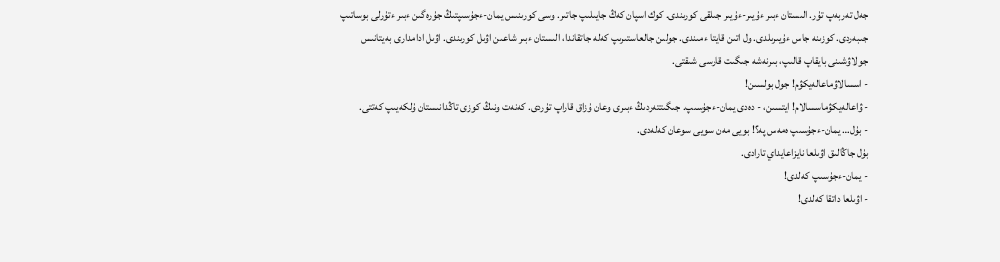جەل تەربەپ تۇر. الىستان ءبىر ءۇيىر-ءۇيىر جىلقى كورىندى. كوك اسپان كەڭ جايىلىپ جاتىر. وسى كورىنىس يمان-ءجۇسىپتىڭ جۇرەگىن ءبىر ءتۇرلى بوساتىپ جىبەردى. كوزىنە جاس ءۇيىرىلدى. ول اتىن قايتا ءمىندى. جولىن جالعاستىرىپ كەلە جاتقاندا، الىستان ءبىر شاعىن اۋىل كورىندى. اۋىل ادامدارى بەيتانىس جولاۋشىنى بايقاپ قالىپ، بىرنەشە جىگىت قارسى شىقتى.
- اسسالاۋماعالەيكۋم! جول بولسىن!
- ۋاعالەيكۋماسسالام! ايتسىن، - دەدى يمان-ءجۇسىپ. جىگىتتەردىڭ ءبىرى وعان ۇزاق قاراپ تۇردى. كەنەت ونىڭ كوزى تاڭدانىستان ۇلكەيىپ كەتتى.
- بۇل… يمان-ءجۇسىپ ەمەس پە؟! بويى مەن سويى سوعان كەلەدى.
بۇل جاڭالىق اۋىلعا نايزاعايداي تارادى.
- يمان-ءجۇسىپ كەلدى!
- اۋىلعا داتقا كەلدى!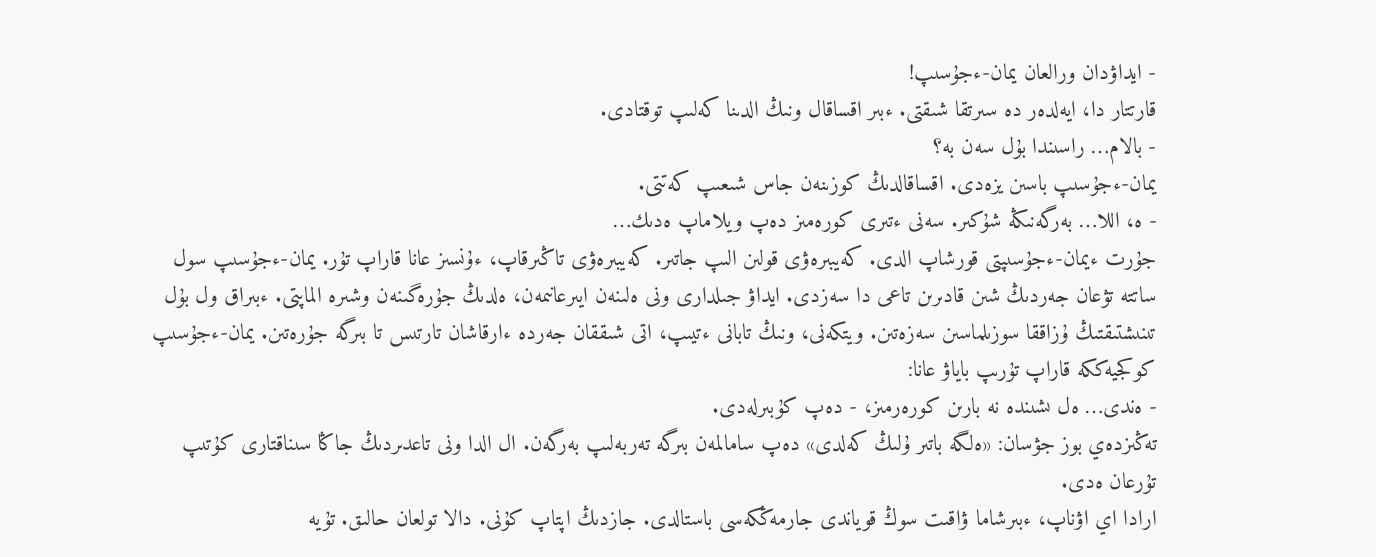- ايداۋدان ورالعان يمان-ءجۇسىپ!
قارتتار دا، ايەلدەر دە سىرتقا شىقتى. ءبىر اقساقال ونىڭ الدىنا كەلىپ توقتادى.
- بالام… راسىندا بۇل سەن بە؟
يمان-ءجۇسىپ باسىن يزەدى. اقساقالدىڭ كوزىنەن جاس شىعىپ كەتتى.
- ە، اللا… بەرگەنىڭە شۇكىر. سەنى ءتىرى كورەمىز دەپ ويلاماپ ەدىك…
جۇرت ءيمان-ءجۇسىپتى قورشاپ الدى. كەيبىرەۋى قولىن الىپ جاتىر. كەيبىرەۋى تاڭىرقاپ، ءۇنسىز عانا قاراپ تۇر. يمان-ءجۇسىپ سول ساتتە تۋعان جەردىڭ شىن قادىرىن تاعى دا سەزدى. ايداۋ جىلدارى ونى ەلىنەن ايىرعانىمەن، ەلدىڭ جۇرەگىنەن وشىرە الماپتى. ءبىراق ول بۇل تىنىشتىقتىڭ ۇزاققا سوزىلماسىن سەزەتىن. ويتكەنى، ونىڭ تابانى ءتيىپ، اتى شىققان جەردە ءارقاشان تارتىس تا بىرگە جۇرەتىن. يمان-ءجۇسىپ كوكجيەككە قاراپ تۇرىپ باياۋ عانا:
- ەندى… ەل ىشىندە نە بارىن كورەرمىز، - دەپ كۇبىرلەدى.
تەڭىزدەي بوز جۋسان: «ەلگە باتىر ۇلىڭ كەلدى» دەپ سامالمەن بىرگە تەربەلىپ بەرگەن. ال الدا ونى تاعدىردىڭ جاڭا سىناقتارى كۇتىپ تۇرعان ەدى.
ارادا اي اۋناپ، ءبىرشاما ۋاقىت سوڭ قوياندى جارمەڭكەسى باستالدى. جازدىڭ اپتاپ كۇنى. دالا تولعان حالىق. تۇيە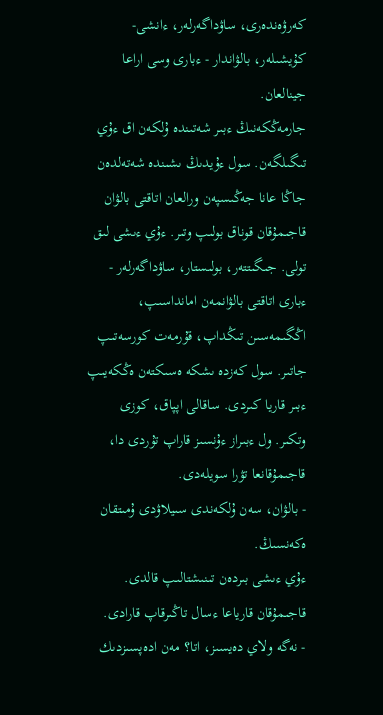كەرۋەندەرى، ساۋداگەرلەر، ءانشى-كۇيشىلەر، بالۋاندار - ءبارى وسى اراعا جينالعان.
جارمەڭكەنىڭ ءبىر شەتىندە ۇلكەن اق ءۇي تىگىلگەن. سول ءۇيدىڭ ىشىندە شەتەلدەن جاڭا عانا جەڭىسپەن ورالعان اتاقتى بالۋان قاجىمۇقان قوناق بولىپ وتىر. ءۇي ءىشى لىق تولى. جىگىتتەر، بولىستار، ساۋداگەرلەر - ءبارى اتاقتى بالۋانمەن امانداسىپ، اڭگىمەسىن تىڭداپ، قۇرمەت كورسەتىپ جاتىر. سول كەزدە ىشكە ەسىكتەن ەڭكەيىپ ءبىر قاريا كىردى. ساقالى اپپاق، كوزى وتكىر. ول ءبىراز ءۇنسىز قاراپ تۇردى دا، قاجىمۇقانعا تۋرا سويلەدى.
- بالۋان، سەن ۇلكەندى سىيلاۋدى ۇمىتقان ەكەنسىڭ.
ءۇي ءىشى بىردەن تىنىشتالىپ قالدى. قاجىمۇقان قارياعا ءسال تاڭىرقاپ قارادى.
- نەگە ولاي دەيسىز، اتا؟ مەن ادەپسىزدىك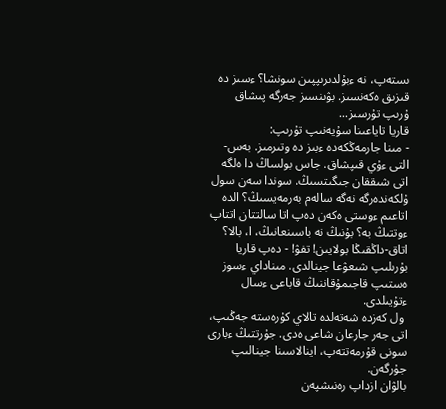ىستەپ، نە ءبۇلدىرىپپىن سونشا؟ ءسىز دە قىزىق ەكەنسىز. بۋىنسىز جەرگە پىشاق ۇرىپ تۇرسىز...
قاريا تاياعىنا سۇيەنىپ تۇرىپ:
- مىنا جارمەڭكەدە ءبىز دە وتىرمىز. بەس-التى ءۇي قىپشاق. جاس بولساڭ دا ەلگە اتى شىققان جىگىتسىڭ. سوندا سەن سول ۇلكەندەرگە نەگە سالەم بەرمەيسىڭ؟ الدە اتاعىم ءوستى ەكەن دەپ اتا سالتتان اتتاپ ءوتتىڭ بە؟ بۇنىڭ نە باسىنعانىڭ، ا، بالا؟ اتاق-داڭقىڭا بولايىن! تفۋ! - دەپ قاريا بۇرىلىپ شىعۋعا جينالدى. مىناداي ءسوز ەستىپ قاجىمۇقاننىڭ قاباعى ءسال ءتۇيىلدى.
 ول كەزدە شەتەلدە تالاي كۇرەستە جەڭىپ، اتى جەر جارعان شاعى ەدى. جۇرتتىڭ ءبارى سونى قۇرمەتتەپ، اينالاسىنا جينالىپ جۇرگەن.
بالۋان ازداپ رەنىشپەن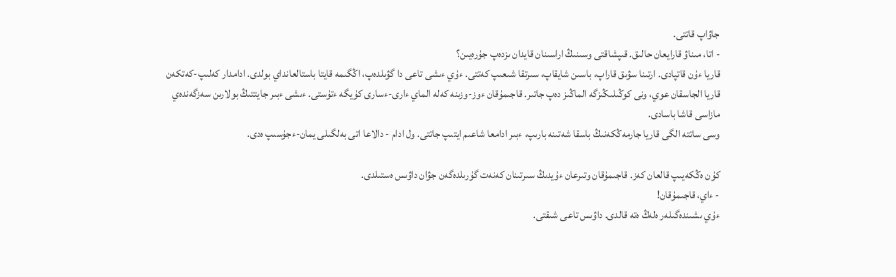جاۋاپ قاتتى.
- اتا، مىناۋ قارايعان حالىق. قىپشاقتى وسىنىڭ اراسىنان قايدان ىزدەپ جۇرەيىن؟
قاريا ءۇن قاتپادى. ارتىنا سۋىق قاراپ، باسىن شايقاپ، سىرتقا شىعىپ كەتتى. ءۇي ءىشى تاعى دا گۋىلدەپ، اڭگىمە قايتا باستالعانداي بولدى. ادامدار كەلىپ-كەتكەن قاريا الجاسقان عوي، ونى كوڭىلىڭىزگە الماڭىز دەپ جاتىر. قاجىمۇقان ءوز-وزىنە كەلە الماي ءارى-ءسارى كۇيگە ءتۇستى. ءىشى ءبىر جايتتىڭ بولارىن سەزگەندەي مازاسى قاشا باسادى.
وسى ساتتە الگى قاريا جارمەڭكەنىڭ باسقا شەتىنە بارىپ، ءبىر ادامعا شاعىم ايتىپ جاتتى. ول ادام - دالاعا اتى بەلگىلى يمان-ءجۇسىپ ەدى.

كۇن ەڭكەيىپ قالعان كەز. قاجىمۇقان وتىرعان ءۇيدىڭ سىرتىنان كەنەت گۇرىلدەگەن جۋان داۋىس ەستىلدى.
- ءاي، قاجىمۇقان!
ءۇي ىشىندەگىلەر ەلەڭ ەتە قالدى. داۋىس تاعى شىقتى.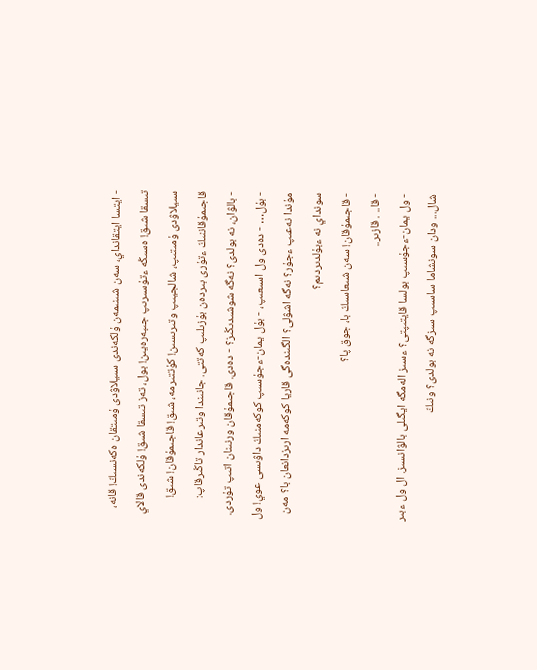- ايتسا ايتقانداي، سەن شىنىمەن ۇلكەندى سىيلاۋدى ۇمىتقان ەكەنسىڭ! قانە، تىسقا شىق! ەسىڭە ءتۇسىرىپ جىبەرەيىن! بول، تەز تىسقا شىق! ۇلكەندى قالاي سىيلاۋدى ۇمىتىپ، شالجيىپ وتىرىسىن! كۇتتىرمە، شىق! قاجىمۇقان! شىق!
قاجىمۇقاننىڭ ءتۇرى بىردەن بۇزىلىپ كەتتى. جانىندا وتىرعاندار تاڭىرقاپ:
- بالۋان، نە بولدى؟ نەگە شوشىدىڭىز؟ - دەدى. قاجىمۇقان ورنىنان اتىپ تۇردى.
- بۇل… - دەدى ول اسىعىپ، - بۇل يمان-ءجۇسىپ كوكەمنىڭ داۋىسى عوي! ول مۇندا نەعىپ ءجۇر؟ نەگە اشۋلى؟ الگىندەگى قاريا كوكەمە ارىزدانعان با؟ مەن سونداي نە ءبۇلدىردىم؟
- قاجىمۇقان! سەن شىعاسىڭ با، جوق پا؟
- قا.. . قازىر..
- ول يمان-ءجۇسىپ بولسا قايتىپتى؟ ءسىز الەمگە ايگىلى بالۋانسىز. ال ول ءبىر شال... ودان سونشاما ساسىپ سىزگە نە بولدى؟ ونىڭ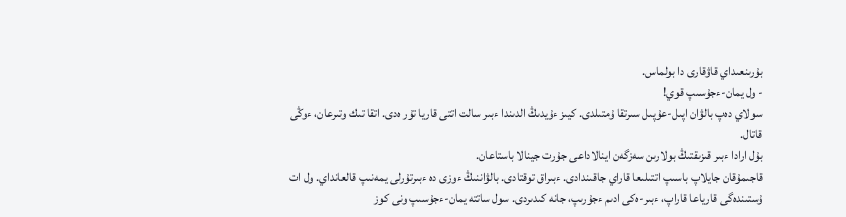بۇرىنعىداي قاۋقارى دا بولماس.
- ول يمان-ءجۇسىپ قوي!
سولاي دەپ بالۋان اپىل-عۇپىل سىرتقا ۇمتىلدى. كيىز ءۇيدىڭ الدىندا ءبىر سالت اتتى قاريا تۇر ەدى. اتقا تىك وتىرعان، ءوڭى قاتال.
بۇل ارادا ءبىر قىزىقتىڭ بولارىن سەزگەن اينالاداعى جۇرت جينالا باستاعان.
قاجىمۇقان جايلاپ باسىپ اتتىلىعا قاراي جاقىندادى. ءبىراق توقتادى. بالۋاننىڭ ءوزى دە ءبىرتۇرلى يمەنىپ قالعانداي. ول ات ۇستىندەگى قارياعا قاراپ، ءبىر-ەكى ادىم ءجۇرىپ، جانە كىدىردى. سول ساتتە يمان-ءجۇسىپ ونى كوز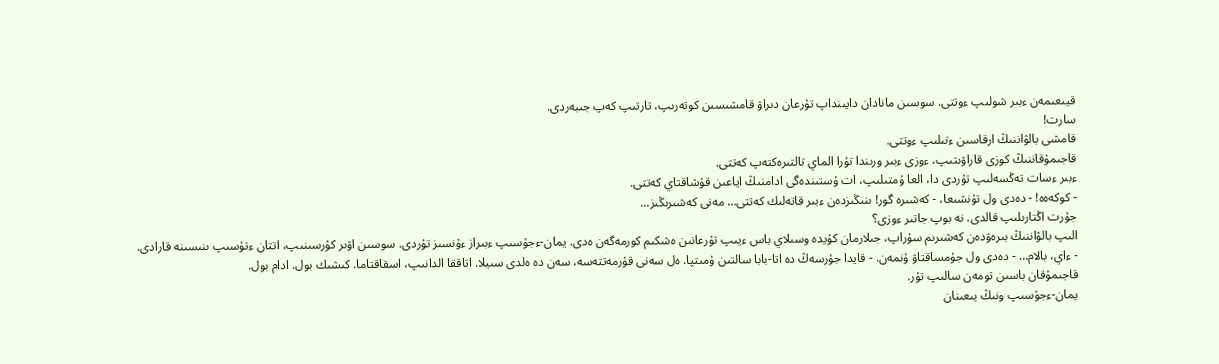قيىعىمەن ءبىر شولىپ ءوتتى. سوسىن مانادان دايىنداپ تۇرعان دىراۋ قامشىسىن كوتەرىپ، تارتىپ كەپ جىبەردى.
سارت!
قامشى بالۋاننىڭ ارقاسىن ءتىلىپ ءوتتى.
قاجىمۇقاننىڭ كوزى قاراۋىتىپ، ءوزى ءبىر ورىندا تۇرا الماي تالتىرەكتەپ كەتتى.
ءبىر ءسات تەڭسەلىپ تۇردى دا، العا ۇمتىلىپ، ات ۇستىندەگى ادامنىڭ اياعىن قۇشاقتاي كەتتى.
- كوكەەە! - دەدى ول تۇنشىعا، - كەشىرە گور! ىنىڭىزدەن ءبىر قاتەلىك كەتتى… مەنى كەشىرىڭىز...
جۇرت اڭتارىلىپ قالدى. نە بوپ جاتىر ءوزى؟
الىپ بالۋاننىڭ بىرەۋدەن كەشىرىم سۇراپ، جىلارمان كۇيدە وسىلاي باس ءيىپ تۇرعانىن ەشكىم كورمەگەن ەدى. يمان-ءجۇسىپ ءبىراز ءۇنسىز تۇردى. سوسىن اۋىر كۇرسىنىپ، اتتان ءتۇسىپ ىنىسىنە قارادى.
- ءاي، بالام… - دەدى ول جۇمساقتاۋ ۇنمەن. - قايدا جۇرسەڭ دە اتا-بابا سالتىن ۇمىتپا. ەل سەنى قۇرمەتتەسە، سەن دە ەلدى سىيلا. اتاققا الدانىپ، اسقاقتاما. كىشىك بول. ادام بول.
قاجىمۇقان باسىن تومەن سالىپ تۇر.
يمان-ءجۇسىپ ونىڭ يىعىنان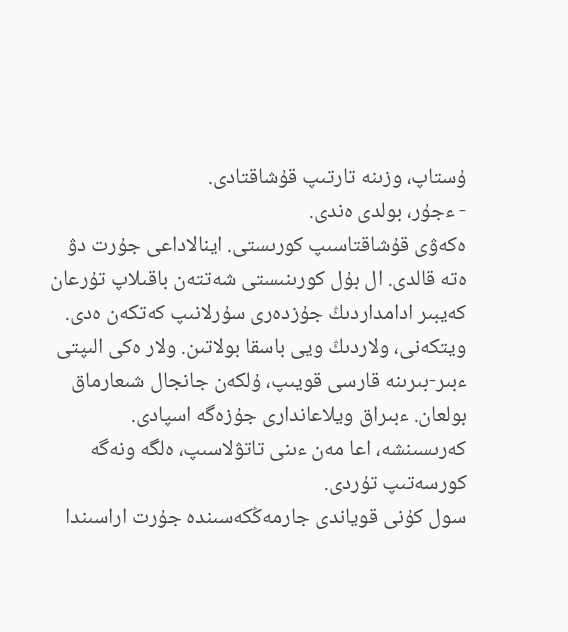ۇستاپ، وزىنە تارتىپ قۇشاقتادى.
- ءجۇر، بولدى ەندى.
ەكەۋى قۇشاقتاسىپ كورىستى. اينالاداعى جۇرت دۋ ەتە قالدى. ال بۇل كورىنىستى شەتتەن باقىلاپ تۇرعان كەيبىر ادامداردىڭ جۇزدەرى سۇرلانىپ كەتكەن ەدى. ويتكەنى، ولاردىڭ ويى باسقا بولاتىن. ولار ەكى الىپتى ءبىر-بىرىنە قارسى قويىپ، ۇلكەن جانجال شىعارماق بولعان. ءبىراق ويلاعاندارى جۇزەگە اسپادى. كەرىسىنشە، اعا مەن ءىنى تاتۋلاسىپ، ەلگە ونەگە كورسەتىپ تۇردى.
سول كۇنى قوياندى جارمەڭكەسىندە جۇرت اراسىندا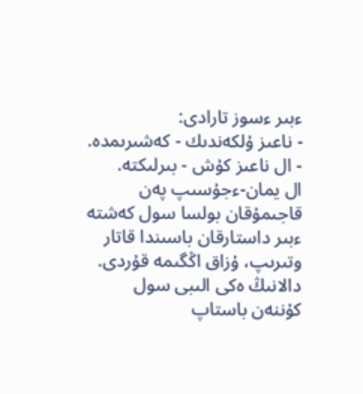ءبىر ءسوز تارادى:
- ناعىز ۇلكەندىك - كەشىرىمدە.
- ال ناعىز كۇش - بىرلىكتە.
ال يمان-ءجۇسىپ پەن قاجىمۇقان بولسا سول كەشتە ءبىر داستارقان باسىندا قاتار وتىرىپ، ۇزاق اڭگىمە قۇردى. دالانىڭ ەكى الىبى سول كۇننەن باستاپ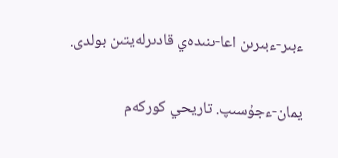ءبىر-ءبىرىن اعا-ىنىدەي قادىرلەيتىن بولدى.

يمان-ءجۇسىپ. تاريحي كوركەم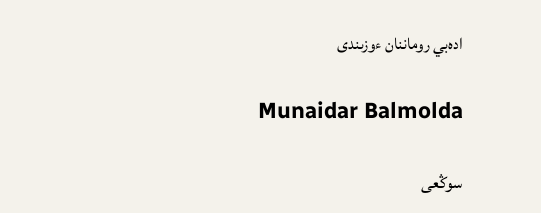ادەبي روماننان ءوزىندى

Munaidar Balmolda

سوڭعى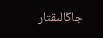جاڭالىقتار